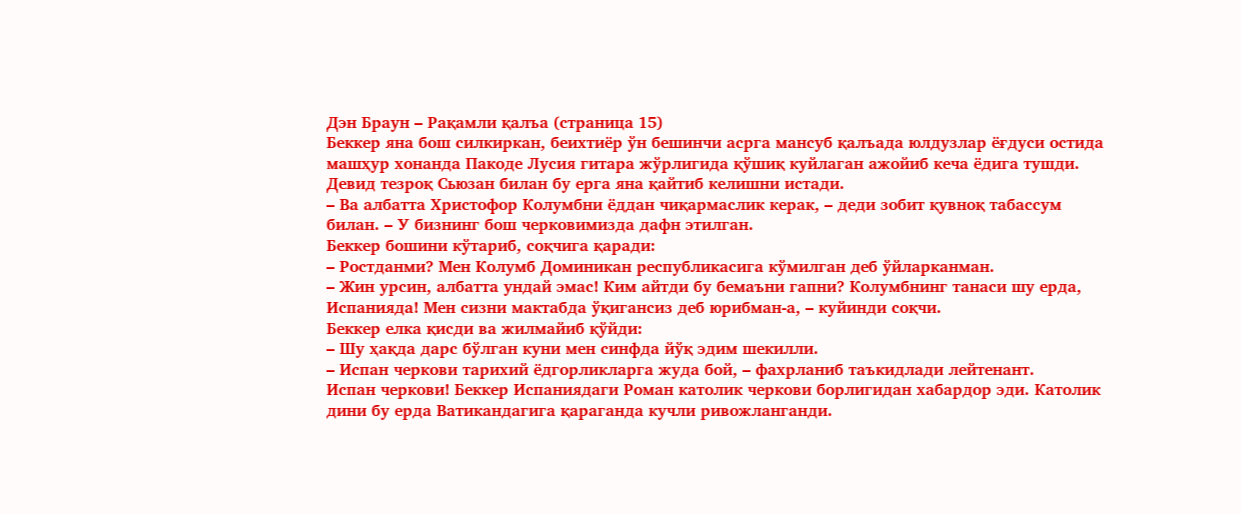Дэн Браун – Рақамли қалъа (страница 15)
Беккер яна бош силкиркан, беихтиёр ўн бешинчи асрга мансуб қалъада юлдузлар ёғдуси остида машҳур хонанда Пакоде Лусия гитара жўрлигида қўшиқ куйлаган ажойиб кеча ёдига тушди. Девид тезроқ Сьюзан билан бу ерга яна қайтиб келишни истади.
– Ва албатта Христофор Колумбни ёддан чиқармаслик керак, – деди зобит қувноқ табассум билан. – У бизнинг бош черковимизда дафн этилган.
Беккер бошини кўтариб, соқчига қаради:
– Ростданми? Мен Колумб Доминикан республикасига кўмилган деб ўйларканман.
– Жин урсин, албатта ундай эмас! Ким айтди бу бемаъни гапни? Колумбнинг танаси шу ерда, Испанияда! Мен сизни мактабда ўқигансиз деб юрибман-а, – куйинди соқчи.
Беккер елка қисди ва жилмайиб қўйди:
– Шу ҳақда дарс бўлган куни мен синфда йўқ эдим шекилли.
– Испан черкови тарихий ёдгорликларга жуда бой, – фахрланиб таъкидлади лейтенант.
Испан черкови! Беккер Испаниядаги Роман католик черкови борлигидан хабардор эди. Католик дини бу ерда Ватикандагига қараганда кучли ривожланганди.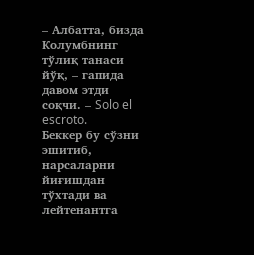– Албатта, бизда Колумбнинг тўлиқ танаси йўқ, – гапида давом этди соқчи. – Solo el escroto.
Беккер бу сўзни эшитиб, нарсаларни йиғишдан тўхтади ва лейтенантга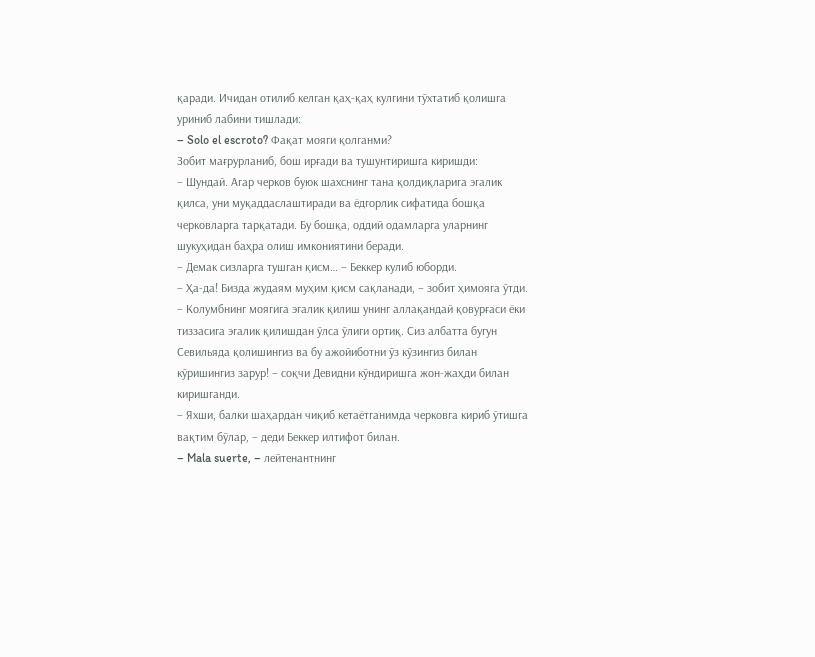қаради. Ичидан отилиб келган қаҳ-қаҳ кулгини тўхтатиб қолишга уриниб лабини тишлади:
– Solo el escroto? Фақат мояги қолганми?
Зобит мағрурланиб, бош ирғади ва тушунтиришга киришди:
– Шундай. Агар черков буюк шахснинг тана қолдиқларига эгалик қилса, уни муқаддаслаштиради ва ёдгорлик сифатида бошқа черковларга тарқатади. Бу бошқа, оддий одамларга уларнинг шукуҳидан баҳра олиш имкониятини беради.
– Демак сизларга тушган қисм… – Беккер кулиб юборди.
– Ҳа-да! Бизда жудаям муҳим қисм сақланади, – зобит ҳимояга ўтди. – Колумбнинг моягига эгалик қилиш унинг аллақандай қовурғаси ёки тиззасига эгалик қилишдан ўлса ўлиги ортиқ. Сиз албатта бугун Севильяда қолишингиз ва бу ажойиботни ўз кўзингиз билан кўришингиз зарур! – соқчи Девидни кўндиришга жон-жаҳди билан киришганди.
– Яхши, балки шаҳардан чиқиб кетаётганимда черковга кириб ўтишга вақтим бўлар, – деди Беккер илтифот билан.
– Mala suerte, – лейтенантнинг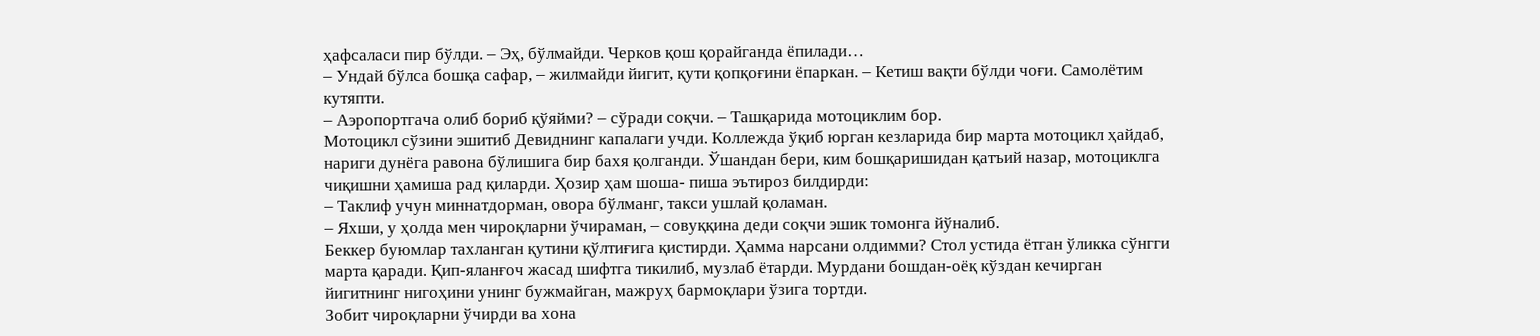ҳафсаласи пир бўлди. – Эҳ, бўлмайди. Черков қош қорайганда ёпилади…
– Ундай бўлса бошқа сафар, – жилмайди йигит, қути қопқоғини ёпаркан. – Кетиш вақти бўлди чоғи. Самолётим кутяпти.
– Аэропортгача олиб бориб қўяйми? – сўради соқчи. – Ташқарида мотоциклим бор.
Мотоцикл сўзини эшитиб Девиднинг капалаги учди. Коллежда ўқиб юрган кезларида бир марта мотоцикл ҳайдаб, нариги дунёга равона бўлишига бир бахя қолганди. Ўшандан бери, ким бошқаришидан қатъий назар, мотоциклга чиқишни ҳамиша рад қиларди. Ҳозир ҳам шоша- пиша эътироз билдирди:
– Таклиф учун миннатдорман, овора бўлманг, такси ушлай қоламан.
– Яхши, у ҳолда мен чироқларни ўчираман, – совуққина деди соқчи эшик томонга йўналиб.
Беккер буюмлар тахланган қутини қўлтиғига қистирди. Ҳамма нарсани олдимми? Стол устида ётган ўликка сўнгги марта қаради. Қип-яланғоч жасад шифтга тикилиб, музлаб ётарди. Мурдани бошдан-оёқ кўздан кечирган йигитнинг нигоҳини унинг бужмайган, мажруҳ бармоқлари ўзига тортди.
Зобит чироқларни ўчирди ва хона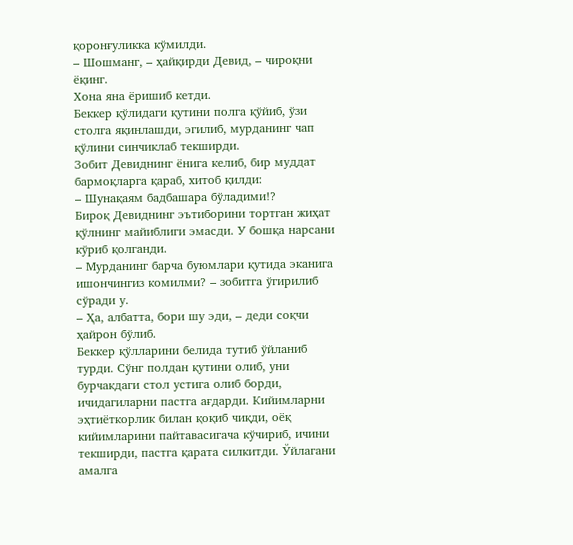қоронғуликка кўмилди.
– Шошманг, – ҳайқирди Девид, – чироқни ёқинг.
Хона яна ёришиб кетди.
Беккер қўлидаги қутини полга қўйиб, ўзи столга яқинлашди, эгилиб, мурданинг чап қўлини синчиклаб текширди.
Зобит Девиднинг ёнига келиб, бир муддат бармоқларга қараб, хитоб қилди:
– Шунақаям бадбашара бўладими!?
Бироқ Девиднинг эътиборини тортган жиҳат қўлнинг майиблиги эмасди. У бошқа нарсани кўриб қолганди.
– Мурданинг барча буюмлари қутида эканига ишончингиз комилми? – зобитга ўгирилиб сўради у.
– Ҳа, албатта, бори шу эди, – деди соқчи ҳайрон бўлиб.
Беккер қўлларини белида тутиб ўйланиб турди. Сўнг полдан қутини олиб, уни бурчакдаги стол устига олиб борди, ичидагиларни пастга ағдарди. Кийимларни эҳтиёткорлик билан қоқиб чиқди, оёқ кийимларини пайтавасигача кўчириб, ичини текширди, пастга қарата силкитди. Ўйлагани амалга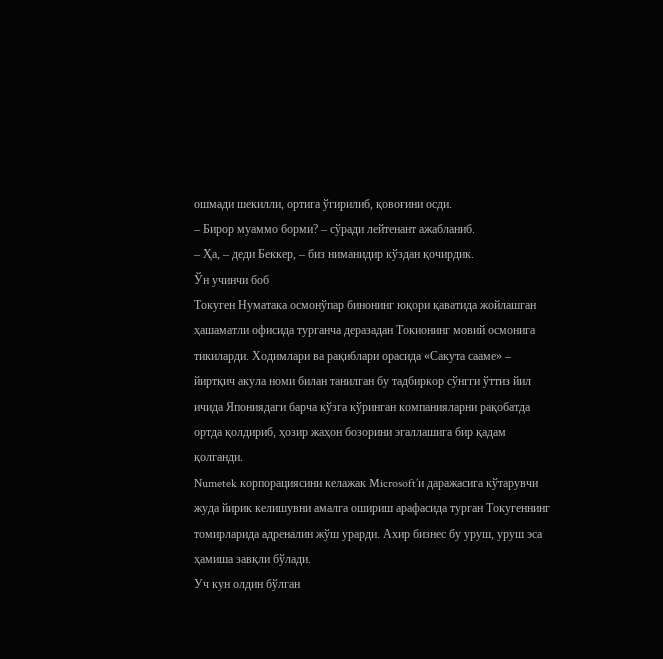ошмади шекилли, ортига ўгирилиб, қовоғини осди.
– Бирор муаммо борми? – сўради лейтенант ажабланиб.
– Ҳа, – деди Беккер, – биз ниманидир кўздан қочирдик.
Ўн учинчи боб
Токуген Нуматака осмонўпар бинонинг юқори қаватида жойлашган ҳашаматли офисида турганча деразадан Токионинг мовий осмонига тикиларди. Ходимлари ва рақиблари орасида «Сакута сааме» – йиртқич акула номи билан танилган бу тадбиркор сўнгги ўттиз йил ичида Япониядаги барча кўзга кўринган компанияларни рақобатда ортда қолдириб, ҳозир жаҳон бозорини эгаллашига бир қадам қолганди.
Numetek корпорациясини келажак Microsoft’и даражасига кўтарувчи жуда йирик келишувни амалга ошириш арафасида турган Токугеннинг томирларида адреналин жўш урарди. Ахир бизнес бу уруш, уруш эса ҳамиша завқли бўлади.
Уч кун олдин бўлган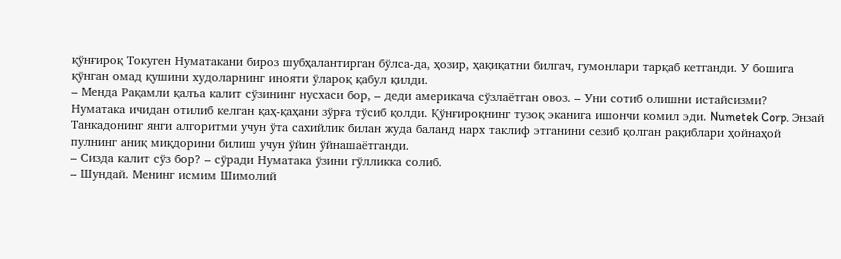қўнғироқ Токуген Нуматакани бироз шубҳалантирган бўлса-да, ҳозир, ҳақиқатни билгач, гумонлари тарқаб кетганди. У бошига қўнган омад қушини худоларнинг инояти ўлароқ қабул қилди.
– Менда Рақамли қалъа калит сўзининг нусхаси бор, – деди америкача сўзлаётган овоз. – Уни сотиб олишни истайсизми?
Нуматака ичидан отилиб келган қаҳ-қаҳани зўрға тўсиб қолди. Қўнғироқнинг тузоқ эканига ишончи комил эди. Numetek Corp. Энзай Танкадонинг янги алгоритми учун ўта сахийлик билан жуда баланд нарх таклиф этганини сезиб қолган рақиблари ҳойнаҳой пулнинг аниқ миқдорини билиш учун ўйин ўйнашаётганди.
– Сизда калит сўз бор? – сўради Нуматака ўзини гўлликка солиб.
– Шундай. Менинг исмим Шимолий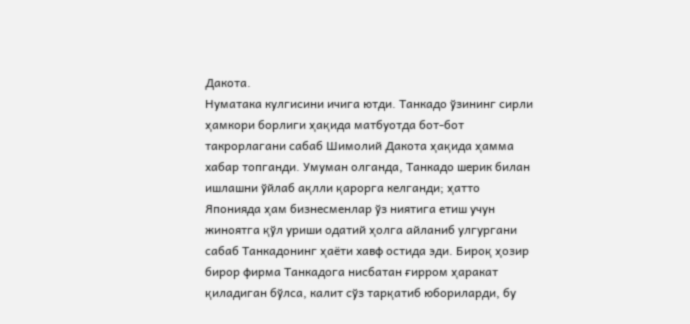Дакота.
Нуматака кулгисини ичига ютди. Танкадо ўзининг сирли ҳамкори борлиги ҳақида матбуотда бот-бот такрорлагани сабаб Шимолий Дакота ҳақида ҳамма хабар топганди. Умуман олганда, Танкадо шерик билан ишлашни ўйлаб ақлли қарорга келганди; ҳатто Японияда ҳам бизнесменлар ўз ниятига етиш учун жиноятга қўл уриши одатий ҳолга айланиб улгургани сабаб Танкадонинг ҳаёти хавф остида эди. Бироқ ҳозир бирор фирма Танкадога нисбатан ғирром ҳаракат қиладиган бўлса, калит сўз тарқатиб юбориларди, бу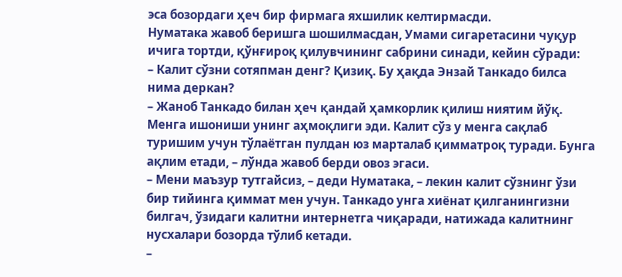эса бозордаги ҳеч бир фирмага яхшилик келтирмасди.
Нуматака жавоб беришга шошилмасдан, Умами сигаретасини чуқур ичига тортди, қўнғироқ қилувчининг сабрини синади, кейин сўради:
– Калит сўзни сотяпман денг? Қизиқ. Бу ҳақда Энзай Танкадо билса нима деркан?
– Жаноб Танкадо билан ҳеч қандай ҳамкорлик қилиш ниятим йўқ. Менга ишониши унинг аҳмоқлиги эди. Калит сўз у менга сақлаб туришим учун тўлаётган пулдан юз марталаб қимматроқ туради. Бунга ақлим етади, – лўнда жавоб берди овоз эгаси.
– Мени маъзур тутгайсиз, – деди Нуматака, – лекин калит сўзнинг ўзи бир тийинга қиммат мен учун. Танкадо унга хиёнат қилганингизни билгач, ўзидаги калитни интернетга чиқаради, натижада калитнинг нусхалари бозорда тўлиб кетади.
–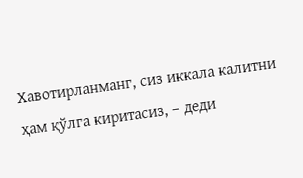Хавотирланманг, сиз иккала калитни ҳам қўлга киритасиз, – деди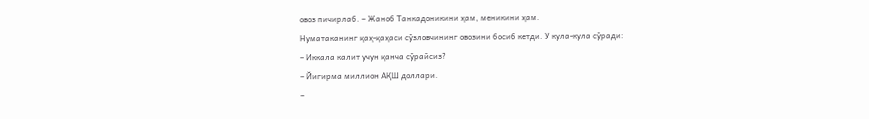овоз пичирлаб. – Жаноб Танкадоникини ҳам, меникини ҳам.
Нуматаканинг қаҳ-қаҳаси сўзловчининг овозини босиб кетди. У кула-кула сўради:
– Иккала калит учун қанча сўрайсиз?
– Йигирма миллион АҚШ доллари.
–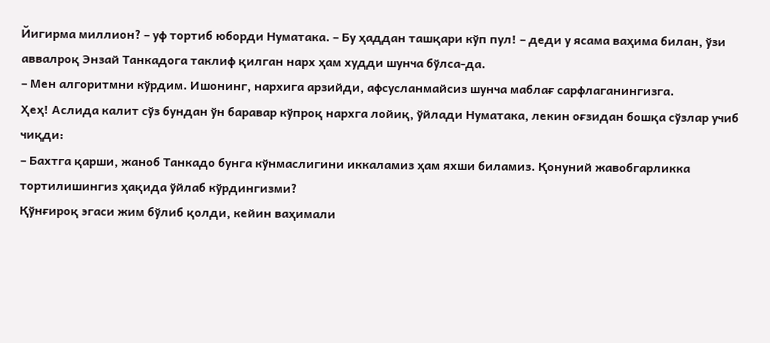Йигирма миллион? – уф тортиб юборди Нуматака. – Бу ҳаддан ташқари кўп пул! – деди у ясама ваҳима билан, ўзи аввалроқ Энзай Танкадога таклиф қилган нарх ҳам худди шунча бўлса-да.
– Мен алгоритмни кўрдим. Ишонинг, нархига арзийди, афсусланмайсиз шунча маблағ сарфлаганингизга.
Ҳеҳ! Аслида калит сўз бундан ўн баравар кўпроқ нархга лойиқ, ўйлади Нуматака, лекин оғзидан бошқа сўзлар учиб чиқди:
– Бахтга қарши, жаноб Танкадо бунга кўнмаслигини иккаламиз ҳам яхши биламиз. Қонуний жавобгарликка тортилишингиз ҳақида ўйлаб кўрдингизми?
Қўнғироқ эгаси жим бўлиб қолди, кейин ваҳимали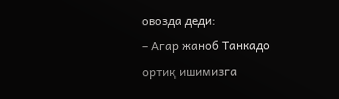овозда деди:
– Агар жаноб Танкадо ортиқ ишимизга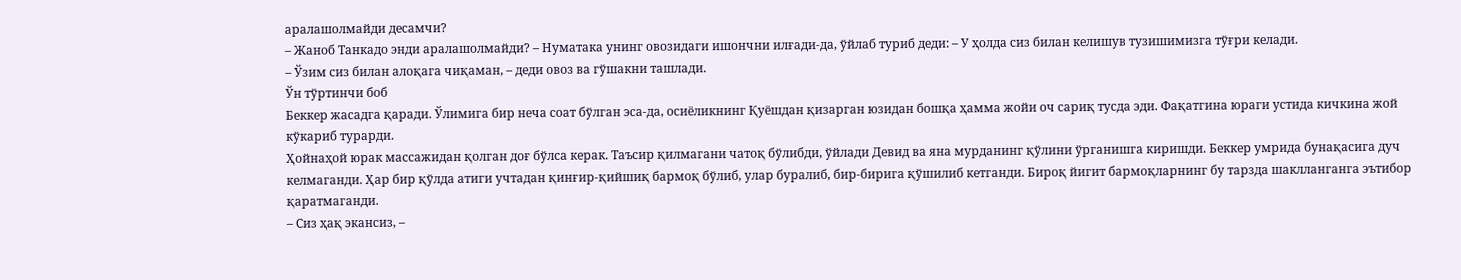аралашолмайди десамчи?
– Жаноб Танкадо энди аралашолмайди? – Нуматака унинг овозидаги ишончни илғади-да, ўйлаб туриб деди: – У ҳолда сиз билан келишув тузишимизга тўғри келади.
– Ўзим сиз билан алоқага чиқаман, – деди овоз ва гўшакни ташлади.
Ўн тўртинчи боб
Беккер жасадга қаради. Ўлимига бир неча соат бўлган эса-да, осиёликнинг Қуёшдан қизарган юзидан бошқа ҳамма жойи оч сариқ тусда эди. Фақатгина юраги устида кичкина жой кўкариб турарди.
Ҳойнаҳой юрак массажидан қолган доғ бўлса керак. Таъсир қилмагани чатоқ бўлибди, ўйлади Девид ва яна мурданинг қўлини ўрганишга киришди. Беккер умрида бунақасига дуч келмаганди. Ҳар бир қўлда атиги учтадан қинғир-қийшиқ бармоқ бўлиб, улар буралиб, бир-бирига қўшилиб кетганди. Бироқ йигит бармоқларнинг бу тарзда шаклланганга эътибор қаратмаганди.
– Сиз ҳақ экансиз, –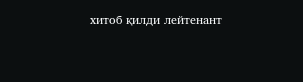хитоб қилди лейтенант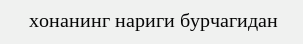хонанинг нариги бурчагидан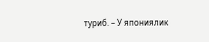туриб. – У япониялик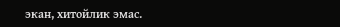экан, хитойлик эмас.